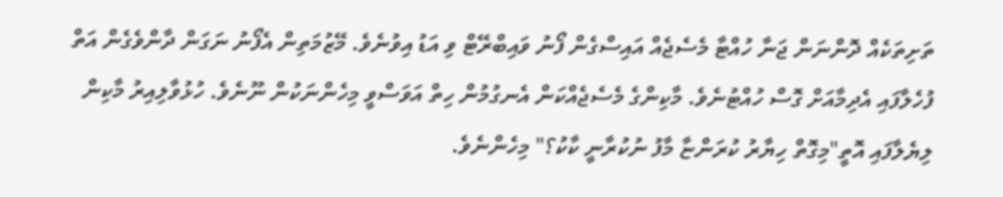ތަށިތަކެއް ދޮންނަން ޖަނާ ހުއްޓާ މެސެޖެއް އައިސްގެން ފޯނު ވައިބްރޭޓް ވި އަޑު އިވުނެވެ. މޭޒުމަތިން އެފޯނު ނަގަން ދާންވެގެން އަތް ފުހެލާފައި އެދިމާއަށް ގޮސް ހުއްޓުނެވެ. މާކިންގެ މެސެޖެއްކަން އެނގުމުން ހިތް އަވަސްވީ މިހެންނަކުން ނޫނެވެ. ހުޅުވާލިއިރު މާކިން ލިޔެލާފައި އޮތީ"މިގޮތް ހިޔާރު ކުރަންޏާ މާފު ނުކުރާނީ ކާކު؟" މިހެންނެވެ.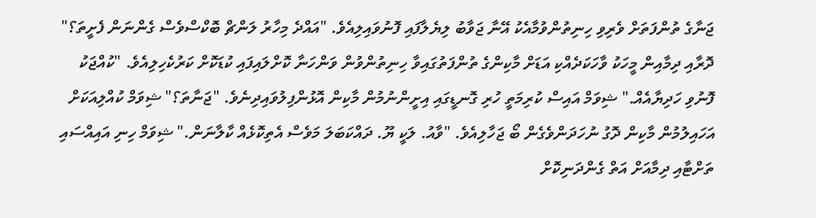ޖަނާގެ ތުންފަތަށް ވެރިވި ހިނިތުންވުމާއެކު އޭނާ ޖަވާބު ލިޔެލާފައި ފޮނުވައިލިއެވެ. "އައްދެ މިހާރު ލަންޗް ބޮކްސްވެސް ގެންނަން ފެށީތަ؟" ދޮރާއި ދިމާއިން މީހަކު ވާހަކަދެއްކި އަޑަށް މާކިންގެ ތުންފަތުގައިވާ ހިނިތުންވުން ވަންހަނާ ކޮށްލައިފައި ކުޑަކޮށް ކަރުކެހިލިއެވެ. "ކުއްޖަކު ފޮނުވި ހަދިޔާއެއް." ޝިވަމް އައިސް ކުރިމަތީ ހުރި ގޮނޑީގައި އިށީންނުމުން މާކިން އޮޅުންފިލުވައިދިނެވެ. "ޖަނާތަ؟" ޝިވަމް ކުއްލިއަކަށް އަހައިލުމުން މާކިން ދޮގު ނުހަދަންވެގެން ބޯ ޖަހާލިއެވެ. "ވާއު. ލަކީ ޔޫ. ދައްކަބަލަ މަވެސް އެތިކޮޅެއް ކާލާނަން." ޝިވަމް ހިނި އައިއްސައި ތަށްޓާއި ދިމާއަށް އަތް ގެންދަނިކޮށް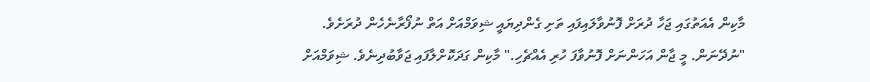މާކިން އެއަތުގައި ޖަހާ ދުރަށް ފޮނުވާލައިފައި ތަށި ގެންދިޔައީ ޝިވަމްއަށް އަތް ނުފޯރާނެހެން ދުރަށެވެ.
"ނުދޭނަން. މީ ޖާން އަހަންނަށް ފޮނުވާފަ ހުރި އެއްޗެހި." މާކިން ގަދަކޮށްލާފައި ޖަވާބުދިނެވެ. ޝިވަމްއަށް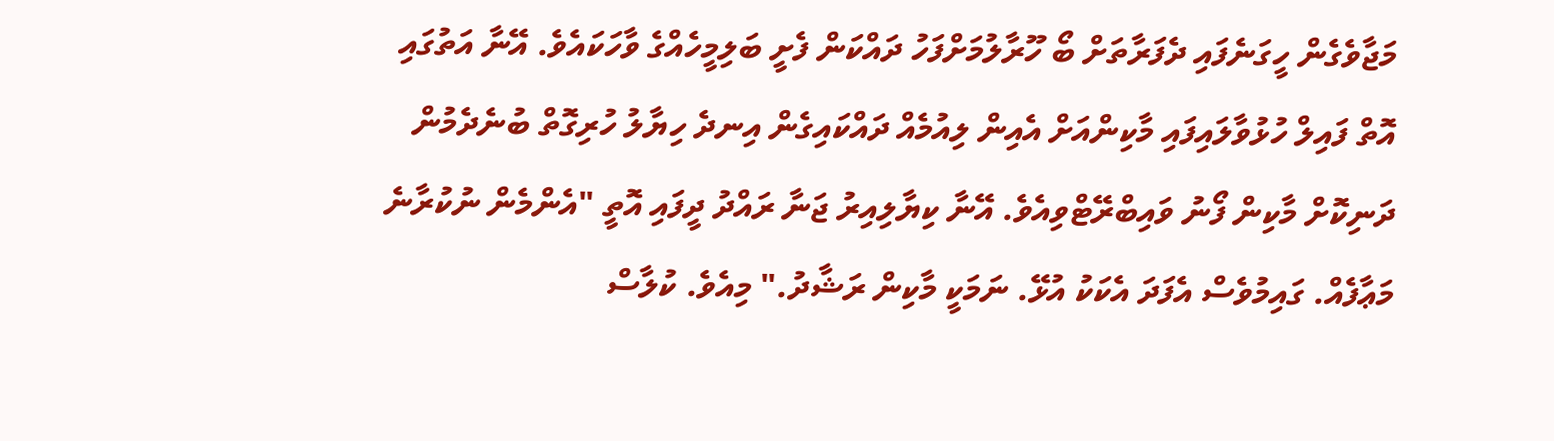މަޖާވެގެން ހީގަނެފައި ދެފަރާތަށް ބޯ ހޫރާލުމަށްފަހު ދައްކަން ފެށީ ބަލިމީހެއްގެ ވާހަކައެވެ. އޭނާ އަތުގައި އޮތް ފައިލް ހުޅުވާލައިފައި މާކިންއަށް އެއިން ލިއުމެއް ދައްކައިގެން އިނދެ ހިޔާލު ހުރިގޮތް ބުނެދެމުން ދަނިކޮށް މާކިން ފޯނު ވައިބްރޭޓްވިއެވެ. އޭނާ ކިޔާލިއިރު ޖަނާ ރައްދު ދީފައި އޮތީ "އެންމެން ނުކުރާނެ މަޢާފެއް. ގައިމުވެސް އެފަދަ އެކަކު އުޅޭ. ނަމަކީ މާކިން ރަޝާދު." މިއެވެ. ކުލާސް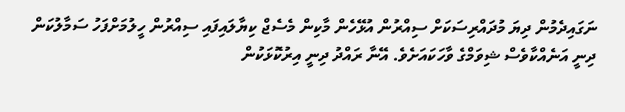ނަގައިދެމުން ދިޔަ މުދައްރިސަކަށް ސިއްރުން އުޅޭހެން މާކިން މެސެޖް ކިޔާލައިފައި ސިއްރުން ހީލުމަށްފަހު ސަމާލުކަން ދިނީ އަނެއްކާވެސް ޝިވަމްގެ ވާހަކައަށެވެ. އޭނާ ރައްދު ދިނީ އިރުކޮޅަކުން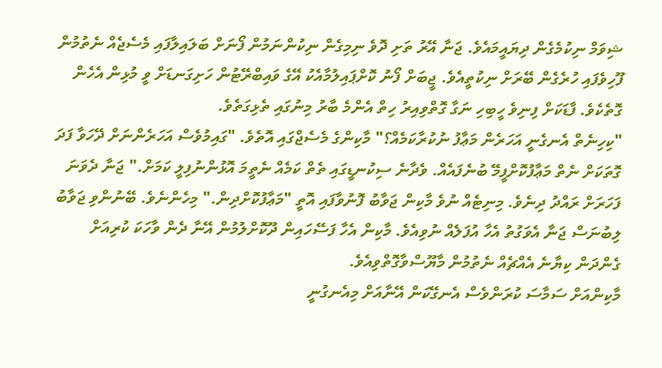ޝިވަމް ނިކުމެގެން ދިޔައީމައެވެ. ޖަނާ އޭރު ތަށި ދޮވެ ނިމިގެން ނިކުންނަމުން ފޯނަށް ބަލައިލާފައި މެސެޖެއް ނެތުމުން ފޫހިވެފައި ހުރެގެން ބޭރަށް ނިކުތީއެވެ. ޖީބަށް ފޯނު ކޮށްޕައިލުމާއެކު އޭގެ ވައިބްރޭޓުން ހަށިގަނޑަށް ވީ މުޅިން އެހެން ގޮތެކެވެ. ފާޑަކަށް ފިނިވެ ހީބިހި ނަގާ ގޮތްވިއިރު ހިތް އެންމެ ބާރު މިނުގައި ތެޅިގަތެވެ.
"ކިހިނެތް އެނގެނީ އަހަރެން މަޢާފު ނުކުރާކަމެއް؟" މާކިންގެ މެސެޖްގައި އޮތެވެ. "ގައިމުވެސް އަހަރެންނަށް ދޭހަވާ ފަދަ ގޮތަކަށް ނެތް މަޢާފުކޮށްފީމޭ ބުނެފައެއް. ވެދާނެ ސިކުނޑީގައި ތެތް ކަމެއް ނެތީމަ އޮޅުންނުފިލީ ކަމަށް." ޖަނާ ދެވަނަ ފަހަރަށް ރައްދު ދިނެވެ. މިނިޓެއް ނުވެ މާކިން ޖަވާބު ފޮނުވާފައި އޮތީ "މަޢާފުކޮށްދިން." މިހެންނެވެ. ބޭނުންވި ޖަވާބު ލިބުނަސް ޖަނާ އެވަގުތު އެހާ އުފަލެއް ނުވިއެވެ. މާކިން އެހާ ފަސޭހައިން ދޫކޮށްލުމުން އޭނާ ދެން ވާހަކަ ކުރިއަށް ގެންދަން ކިޔާނެ އެއްޗެއް ނެތުމުން މާޔޫސްވާގޮތްވިއެވެ.
މާކިންއަށް ސަމާސަ ކުރަންވެސް އެނގޭކަން އޭނާއަށް މިއެނގުނީ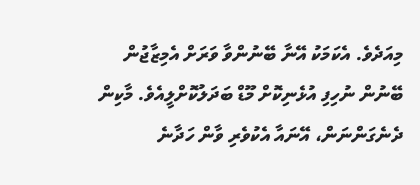މިއަދެވެ. އެކަމަކު އޭނާ ބޭނުންވާ ވަރަށް އެމިޒާޖުން ބޭނުން ނުހިފި އުޅެނިކޮށް މޫޑް ބަދަލުކޮށްލީއެވެ. މާކިން ދެނެގަންނަން، އޭނައާ އެކުވެރި ވާން ހަދާނެ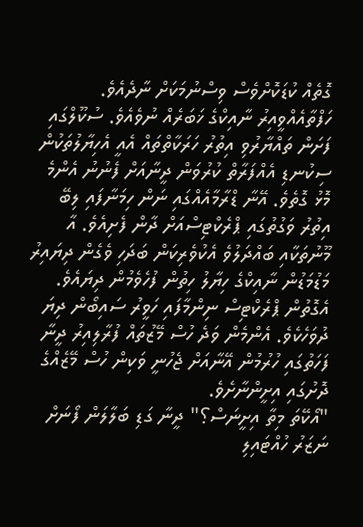ގޮތެއް ކުޑަކޮށްވެސް ވިސްނުމަކަށް ނާދެއެވެ. ހަފްތާއެއްވީއިރު ނާއިކްގެ ޚަބަރެއް ނުވެއެވެ. ސުކޫލްގައި ފަށަން ތައްޔާރުވި އިތުރު ހަރަކާތްތައް އެއީ އެހިޔާލުތަކުން ސިކުނޑި އެއްފަރާތް ކުރުވަން ދީނާއަށް ފެނުނު އެންމެ މޮޅު ގޮތެވެ. އޭނާ ޑްރާމާއެއްގައި ނަން ހިމަނާފައި ލިބޭ އިތުރު ވަގުތުގައި ޕްރެކްޓިސްއަށް ދާން ފެށިއެވެ. އާ މޫނުތަކާއި ބައްދަލުވެ އެކުވެރިކަން ބަދަހި ވެގެން ދިޔައިރު މަޑުމަޑުން ނާއިކްގެ ހިޔާލު ހިތުން ފުހެވެމުން ދިޔައެވެ. އެގޮތުން ޕްރެކްޓިސް ނިންމާފައި ހަވީރު ސައިބޯން ދިޔަ ދުވަހެކެވެ. އެންމެން ވަދެ ހުސް މޭޒުތައް ފުރާލިއިރު ދީނާ ފަހަތުގައި ހުރުމުން އޭނާއަށް ޖެހުނީ ވަކިން ހުސް މޭޒެއްގެ ދޮށުގައި އިށީންނާށެވެ.
"އޯކޭތަ މިތާ އިށީނަސް؟" ދީނާ ގަޑި ބަލާލަން ފޯނަށް ނަޒަރު ހުއްޓައިލި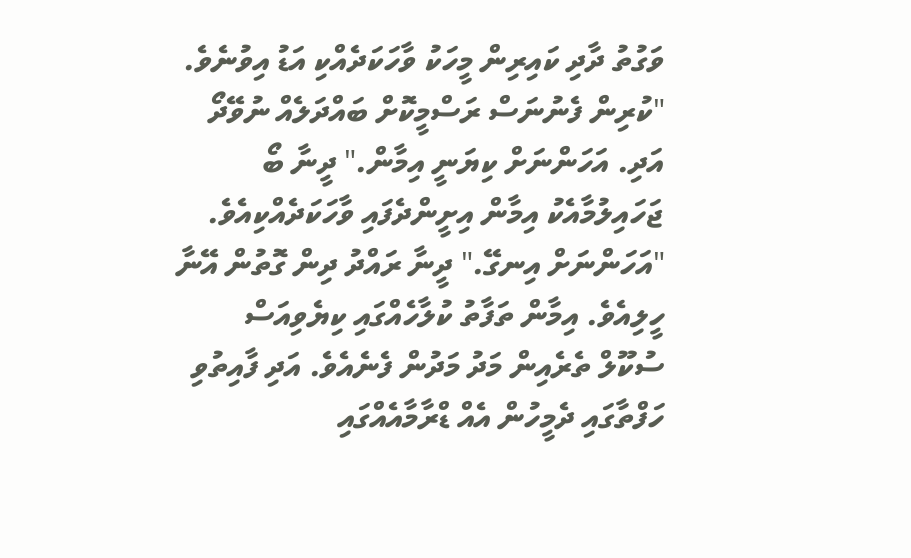ވަގުތު ދާދި ކައިރިން މީހަކު ވާހަކަދެއްކި އަޑު އިވުނެވެ. "ކުރިން ފެނުނަސް ރަސްމީކޮށް ބައްދަލެއް ނުވޭދޯ އަދި. އަހަންނަށް ކިޔަނީ އިމާން." ދީނާ ބޯ ޖަހައިލުމާއެކު އިމާން އިށީންދެފައި ވާހަކަދެއްކިއެވެ. "އަހަންނަށް އިނގޭ." ދީނާ ރައްދު ދިން ގޮތުން އޭނާ ހީލިއެވެ. އިމާން ތަފާތު ކުލާހެއްގައި ކިޔެވިއަސް ސުކޫލް ތެރެއިން މަދު މަދުން ފެނެއެވެ. އަދި ފާއިތުވި ހަފްތާގައި ދެމީހުން އެއް ޑްރާމާއެއްގައި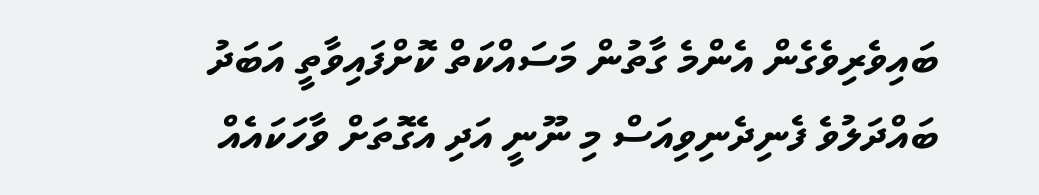ބައިވެރިވެގެން އެންމެ ގާތުން މަސައްކަތް ކޮށްފައިވާތީ އަބަދު ބައްދަލުވެ ފެނިދެނިވިއަސް މި ނޫނީ އަދި އެގޮތަށް ވާހަކައެއް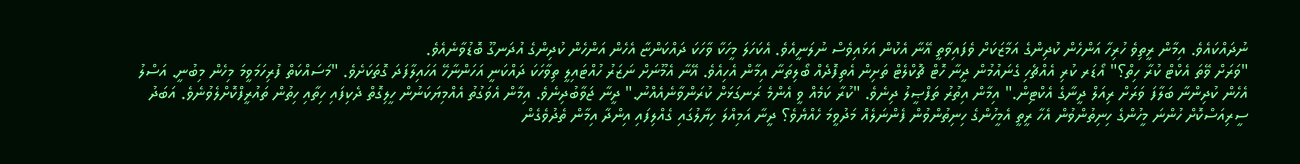ނުދައްކައެވެ. އިމާން ރީތިވެ ހުރިހާ އަންހެން ކުދިންގެ އަމާޒަކަށް ވެފައިވާތީ އޭނާ އެކުން އަޅައިވެސް ނުލަނީއެވެ. އެކަހަލަ މީހަކާ ވާހަކަ ދައްކަންޏާ އެހެން އަންހެން ކުދިންގެ އުދަނގޫ ބޮޑުވާނެއެވެ.
"ވަރަށް ވޭތަ އެކްޓް ކުރާ ހިތް؟" އޯޑަރ ކުރި އެއްޗެހި ގެނައުމުން ދީނާ ހޮޓް ޗޮކްލެޓް ތަށިން އެތިފޮދެއް ބޯލިތަނާ އިމާން އެހިއެވެ. އޭނާ އެމޫނަށް ނަޒަރު ހުއްޓައިލީ ތިވާހަކަ ދައްކަނީ އަހަންނާހޭ އަހައިލާފަދަ ގޮތަކަށެވެ. "މަސައްކަތް ފުރިހަމަވީމަ މިހެން މިބުނީ. އަސްލު އެހެން ކުދިންނާ ބަލާފަ ވަރަށް ރިއަލް ދީނާގެ އެކްޓިން." އިމާން އިތުރު ތަފްޞީލު ދިނެވެ. "ކުރާ ކަމެއް ވީ އެންމެ ރަނގަޅަށް ކުރަންވާނެއެއްނު." ދީނާ ޖަވާބުދިނެވެ. އިމާން އެވަގުތު އެއްމިޔަކަނުން ހީލިގޮތް ދެކިފައި ހިތާއި ހިތުން ތައުރީފްކޮށްލެވުނެވެ. އަބަދު ސީރިއަސްކޮށް ހުންނަ މީހުންގެ ހިނިތުންވުން އެހާ ރީތީ އެމީހުންގެ ހިނިތުންވުން ފެންނަލެއް މަދުވީމަ ހެއްޔެވެ؟ ދީނާ އަމިއްލަ ހިޔާލުގައި ގެއްލިފައި އިންދާ އިމާން ތެދުވެގެން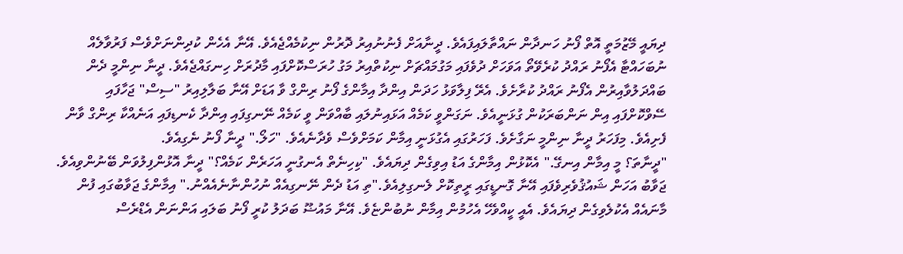ދިޔައީ މޭޒުމަތީ އޮތް ފޯނު ހަނދާން ނައްތާލައިފައެވެ. ދީނާއަށް ފެނުނުއިރު ދޮރުން ނިކުމެއްޖެއެވެ. އޭނާ އެހެން ކުދިންނަށްވެސް ފަރުވާލެއް ނުބަހައްޓާ އެފޯނު ރައްދު ކުރެވޭތޯ އަވަހަށް ދުވެފައި މަގުމައްޗަށް ނިކުތްއިރު މަގު ހުރަސްކޮށްފައި މާދުރަށް ހިނގައްޖެއެވެ. ދީނާ ނިންމީ ދެން ބައްދަލުވާއިރުން އެފޯނު ރައްދު ކުރާށެވެ. އެރޭ ފިލާވަޅު ހަދަން އިންދާ އިމާންގެ ފޯނު ރިންގް ވާ އަޑަށް އޭނާ ބަލާލިއިރު "ސިސް" ޖަހާފައި ސޭވްކޮށްފައި އިން ނަންބަރަކުން ގުޅަނީއެވެ. ނަގަންވީ ކަމެއް އަޅައިނުލައި ބާއްވަން ވީ ކަމެއް ނޭނގިފައި އިންދާ ކެނޑިފައި އަނެއްކާ ރިންގް ވާން ފެށިއެވެ. މިފަހަރު ދީނާ ނިންމީ ނަގާށެވެ. ފަހަރުގައި އެގުޅަނީ އިމާން ކަމަށްވެސް ވެދާނެއެވެ. "ހަލޯ." ދީނާ ފޯނު ނެގިއެވެ.
"ދީނާތަ؟ މީ އިމާން އިނގޭ." އެކޮޅުން އިމާންގެ އަޑު އިވިގެން ދިޔައެވެ. "ކިހިނެތް އެނގުނީ އަހަރެން ކަމެއް؟" ދީނާ އޮޅުންފިލުވަން ބޭނުންވިއެވެ. ޖަވާބު އަހަން ޝައުޤުވެރިވެފައި އޭނާ ގޮނޑީގައި ރީތިކޮށް ލެނގިލިއެވެ."ތި އަޑު ދެން ނޭނގިއެއް ނުހުންނާނެއެއްނު." އިމާންގެ ޖަވާބުގައި ފުން މާނައެއް އެކުލެވިގެން ދިޔައެވެ. އެއީ ކީއްވެހޭ އެހުމުން އިމާން ނުބުންޏެވެ. އޭނާ މައުޟޫ ބަދަލު ކުރީ ފޯނު ބަލައި އަންނަން އެޑްރެސް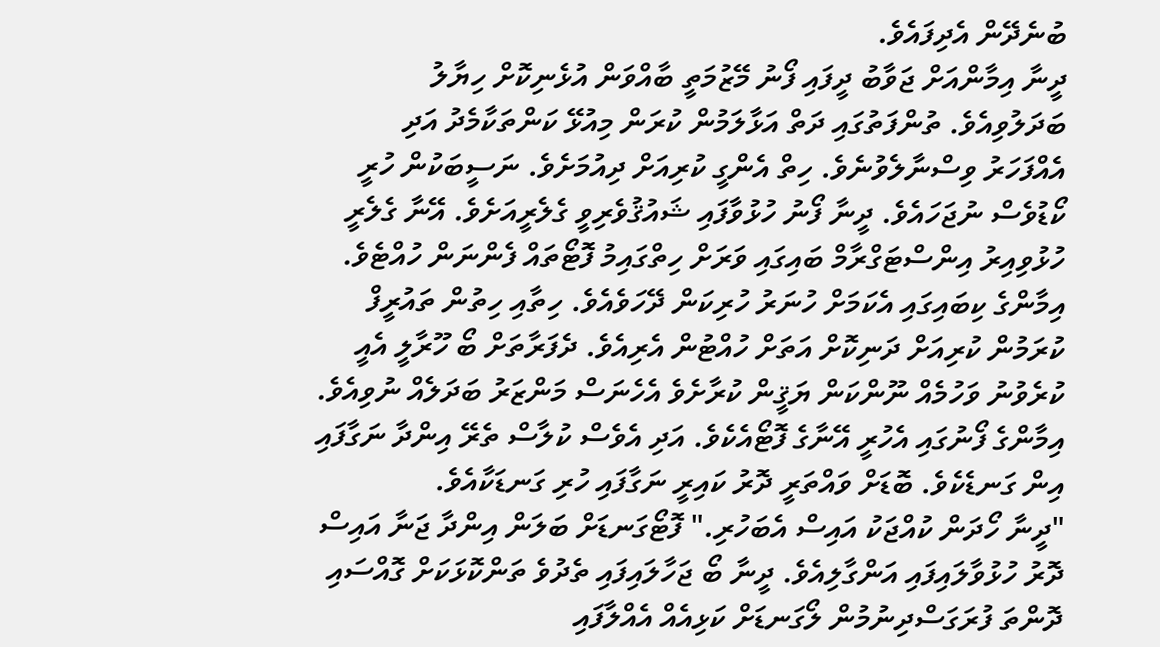ބުނެދޭން އެދިފައެވެ.
ދީނާ އިމާންއަށް ޖަވާބު ދީފައި ފޯނު މޭޒުމަތީ ބާއްވަން އުޅެނިކޮށް ހިޔާލު ބަދަލުވިއެވެ. ތުންފަތުގައި ދަތް އަޅާލަމުން ކުރަން މިއުޅޭ ކަންތަކާމެދު އަދި އެއްފަހަރު ވިސްނާލެވުނެވެ. ހިތް އެންގީ ކުރިއަށް ދިއުމަށެވެ. ނަސީބަކުން ހުރީ ކޯޑުވެސް ނުޖަހައެވެ. ދީނާ ފޯނު ހުޅުވާފައި ޝައުޤުވެރިވީ ގެލެރީއަށެވެ. އޭނާ ގެލެރީ ހުޅުވިއިރު އިންސްޓަގްރާމް ބައިގައި ވަރަށް ހިތްގައިމު ފޮޓޯތައް ފެންނަން ހުއްޓެވެ. އިމާންގެ ކިބައިގައި އެކަމަށް ހުނަރު ހުރިކަން ދޭހަވެއެވެ. ހިތާއި ހިތުން ތައުރީފް ކުރަމުން ކުރިއަށް ދަނިކޮށް އަތަށް ހުއްޓުން އެރިއެވެ. ދެފަރާތަށް ބޯ ހޫރާލީ އެއީ ކުރެވުނު ވަހުމެއް ނޫންކަން ޔަޤީން ކުރާށެވެ އެހެނަސް މަންޒަރު ބަދަލެއް ނުވިއެވެ. އިމާންގެ ފޯނުގައި އެހުރީ އޭނާގެ ފޮޓޯއެކެވެ. އަދި އެވެސް ކުލާސް ތެރޭ އިންދާ ނަގާފައި އިން ގަނޑެކެވެ. ބޮޑަށް ވައްތަރީ ދޮރު ކައިރީ ނަގާފައި ހުރި ގަނޑަކާއެވެ.
"ދީނާ ހޯދަން ކުއްޖަކު އައިސް އެބަހުރި." ފޮޓޯގަނޑަށް ބަލަން އިންދާ ޖަނާ އައިސް ދޮރު ހުޅުވާލައިފައި އަންގާލިއެވެ. ދީނާ ބޯ ޖަހާލައިފައި ތެދުވެ ތަންކޮޅަކަށް ގޮއްސައި ދޮންތަ ފުރަގަސްދިނުމުން ލޯގަނޑަށް ކަޅިއެއް އެއްލާފައި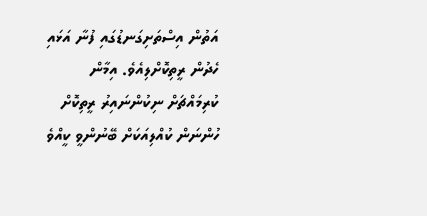އަތުން އިސްތަށިގަނޑުގައި ފުނާ އަޅައި ހެދުން ރީތިކޮށްލިއެވެ. އިމާން ކުރިމައްޗަށް ނިކުންނައިރު ރީތިކޮށް ހުންނަން ކުއްލިއަކަށް ބޭނުންވީ ކީއްވެ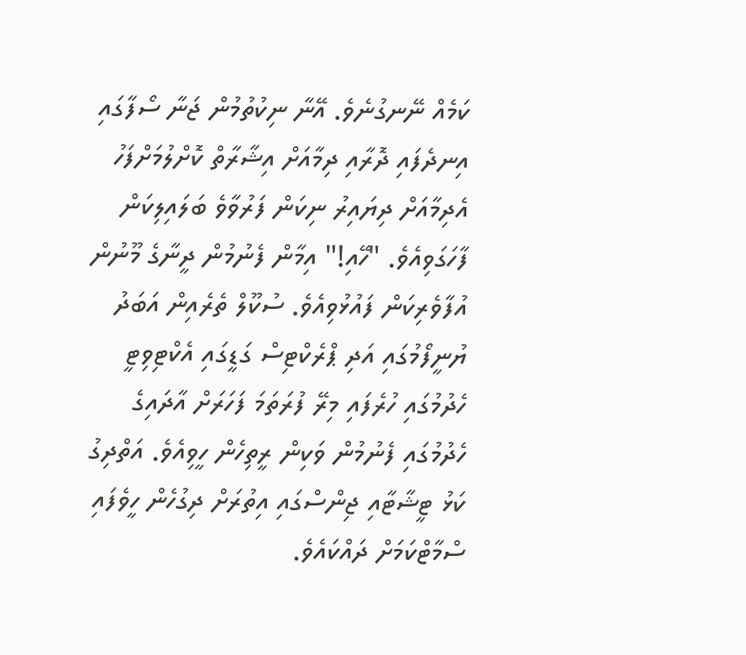ކަމެއް ނޭނގުނެވެ. އޭނާ ނިކުތުމުން ޖަނާ ސޯފާގައި އިނދެފައި ދޮރާއި ދިމާއަށް އިޝާރާތް ކޮށްލުމަށްފަހު އެދިމާއަށް ދިޔައިރު ނިކަން ފަރުވާވެ ބަލައިލިކަން ފާހަގަވިއެވެ. "ހޭއި!" އިމާން ފެނުމުން ދީނާގެ މޫނުން އުފާވެރިކަން ފައުޅުވިއެވެ. ސުކޫލް ތެރެއިން އަބަދު ޔުނީފޯމުގައި އަދި ޕްރެކްޓިސް ގަޑީގައި އެކްޓިވިޓީ ހެދުމުގައި ހުރެފައި މިރޭ ފުރަތަމަ ފަހަރަށް އާދައިގެ ހެދުމުގައި ފެނުމުން ވަކިން ރީތިހެން ހީވިއެވެ. އަތްދިގު ކަޅު ޓީޝާޓާއި ޖިންސްގައި އިތުރަށް ދިގުހެން ހީވެފައި ސްމާޓްކަމަށް ދައްކައެވެ.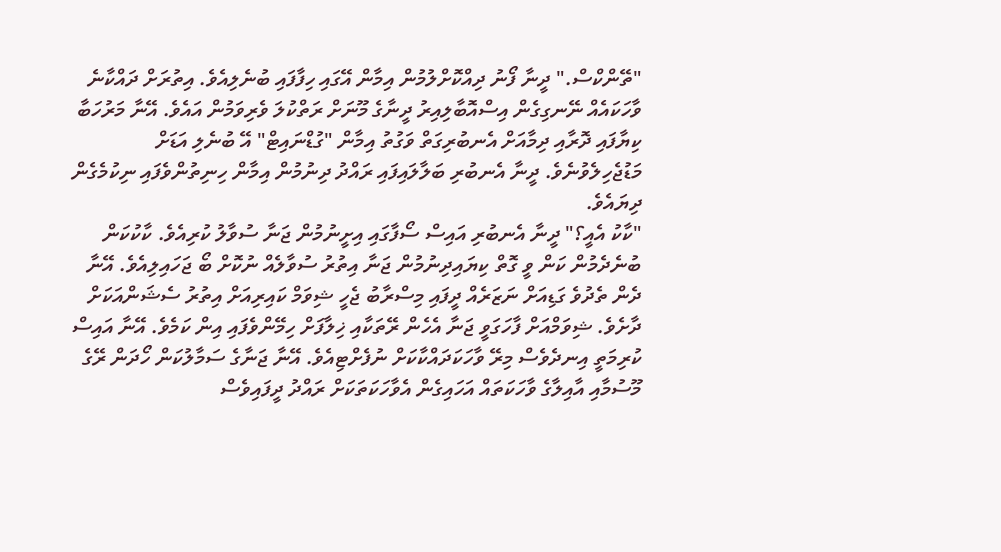"ތޭންކްސް." ދީނާ ފޯނު ދިއްކޮށްލުމުން އިމާން އޭގައި ހިފާފައި ބުނެލިއެވެ. އިތުރަށް ދައްކާނެ ވާހަކައެއް ނޭނގިގެން އިސްއޮބާލިއިރު ދީނާގެ މޫނަށް ރަތްކުލަ ވެރިވަމުން އައެވެ. އޭނާ މަރުހަބާ ކިޔާފައި ދޮރާއި ދިމާއަށް އެނބުރިގަތް ވަގުތު އިމާން "ގުޑްނައިޓް" އޭ ބުނެލި އަޑަށް މަޑުޖެހިލެވުނެވެ. ދީނާ އެނބުރި ބަލާލައިފައި ރައްދު ދިނުމުން އިމާން ހިނިތުންވެފައި ނިކުމެގެން ދިޔައެވެ.
"ކާކު އެއީ؟" ދީނާ އެނބުރި އައިސް ސޯފާގައި އިށީނުމުން ޖަނާ ސުވާލު ކުރިއެވެ. ކާކުކަން ބުނެދެމުން ކަން ވީ ގޮތް ކިޔައިދިނުމުން ޖަނާ އިތުރު ސުވާލެއް ނުކޮށް ބޯ ޖަހައިލިއެވެ. އޭނާ ދެން ތެދުވެ ގަޑިއަށް ނަޒަރެއް ދީފައި މިސްރާބު ޖެހީ ޝިވަމް ކައިރިއަށް އިތުރު ސެޝަންއަކަށް ދާށެވެ. ޝިވަމްއަށް ފާހަގަވީ ޖަނާ އެހެން ރޭތަކާއި ޚިލާފަށް ހިމޭންވެފައި އިން ކަމެވެ. އޭނާ އައިސް ކުރިމަތީ އިނދެވެސް މިރޭ ވާހަކަދައްކާކަށް ނުފެށްޓިއެވެ. އޭނާ ޖަނާގެ ސަމާލުކަން ހޯދަން ރޭގެ މޫސުމާއި އާއިލާގެ ވާހަކަތައް އަހައިގެން އެވާހަކަތަކަށް ރައްދު ދީފައިވެސް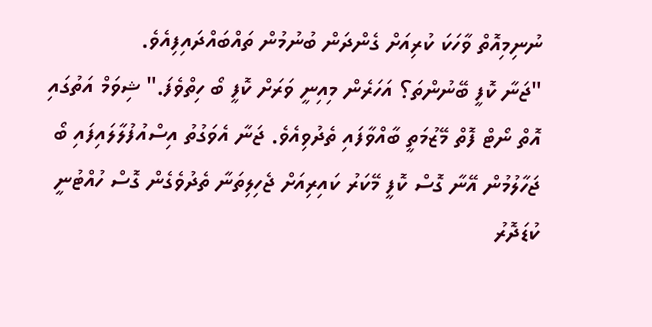ނުނިމިއޮތް ވާހަކަ ކުރިއަށް ގެންދަން ބުނުމުން ތައްބައްދައިފިއެވެ.
"ޖަނާ ކޮފީ ބޭނުންތަ؟ އަހަރެން މިއިނީ ވަރަށް ކޮފީ ބޯ ހިތްވެފަ." ޝިވަމް އަތުގައި އޮތް ނޯޓް ފޮތް މޭޒުމަތީ ބާއްވާފައި ތެދުވިއެވެ. ޖަނާ އެވަގުތު އިސްއުފުލާލައިފައި ބޯ ޖަހާލުމުން އޭނާ ގޮސް ކޮފީ މޭކަރު ކައިރިއަށް ޖެހިލިތަނާ ތެދުވެގެން ގޮސް ހުއްޓުނީ ކުޑަދޮރު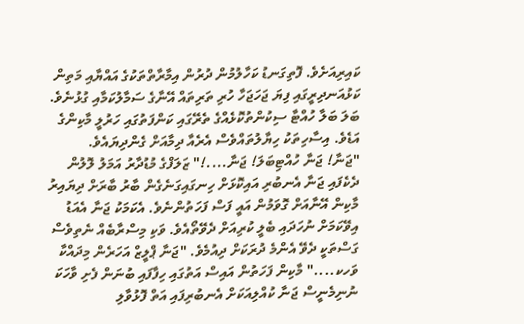ކައިރިއަށެވެ. ފޮތިގަނޑު ކަހާލުމުން ދުރުން އިމާރާތްތަކުގެ އައްޔާއި މަތިން ކަޅުއަނދިރީގައި ފިޔަ ޖަހަޖަހާ ހުރި ތަރިތައް އޭނާގެ ސަމާލުކަމާއި ގުޅުނެވެ. ބަލަ ބަލާ ހުއްޓާ ސިކުންތުކޮޅެއްގެ ތެރޭގައި ކަންފަތުގައި ހަރުލީ މާކިންގެ އަޑެވެ. އިސާހިތަކު ހިޔާލުތައްވެސް އެރެއާ ދިމާއަށް ގެންދިޔައެވެ.
"ޖަނާ! ޖަނާ ހުއްޓިބަލަ! ޖަނާ....!" ޒަލަފްގެ މުޑުދާރު އަމަލު ލޮލުން ދެކެފައި ޖަނާ އެނބުރި އައިކޮޅަށް ހިނގައިގަނެގެން ބާރު ބާރަށް ދިޔައިރު މާކިން އޭނާއަށް ގޮވަމުން އައީ ފަސް ފަހަތުންނެވެ. އެކަމަކު ޖަނާ އެއަޑު އިވޭކަމަށް ނުހަދައި ބެލީ ކުރިއަށް ދެވޭތޯއެވެ. ވަކި މިސްރާބެއް ނެތިވެސް ގަސްތަކީ ދެވޭ އެންމެ ދުރަކަށް ދިއުމެވެ. "ޖަނާ ޕްލީޒް އަހަރެން މިދައްކާ ވަހކ...." މާކިން ފަހަތުން އައިސް އަތުގައި ހިފާފައި ބުނަން ފެށި ވާހަކަ ނުނިމެނީސް ޖަނާ ކުއްލިއަކަށް އެނބުރިފައި އަތް ފޮޅުވާލި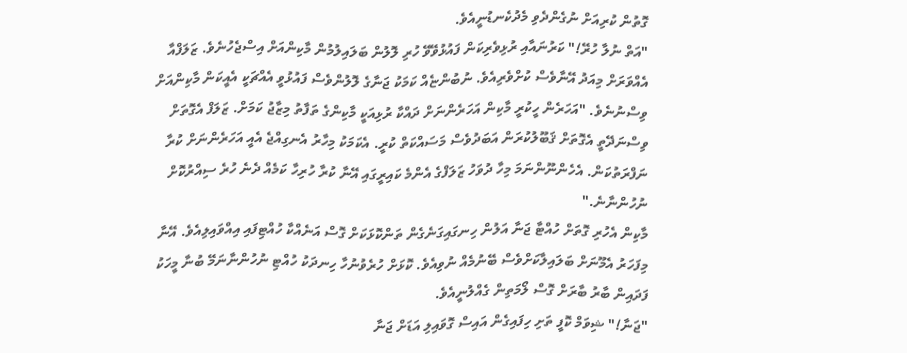ގޮތުން ކުރިއަށް ނުގެންދެވި މެދުކެނޑުނީއެވެ.
"އަތް ނުލާ ހުރޭ!" ކަރުނައާއި ރުޅިވެރިކަން ފައުޅުވޭވޭ ހުރި ލޮލުން ބަލައިލުމުން މާކިންއަށް އިސްޖެހުނެވެ. ޒަލަފްއާ އެއްވަރަށް މިއަދު އޭނާވެސް ކުށްވެރިއެވެ. ނުބުންޏެއް ކަމަކު ޖަނާގެ ލޮލުންވެސް ފައުޅުވީ އެއްޗަކީ އެއީކަން މާކިންއަށް ވިސްނުނެވެ. "އަހަރެން ހީކުރީ މާކިން އަހަރެންނަށް ދައްކާ ރުޅިއަކީ މާކިންގެ ތަފާތު މިޒާޖު ކަމަށް. ޒަލަފް އެގޮތަށް ވިސްނަދޭތީ އެގޮތަށް ޤަބޫލުކުރަން އަބަދުވެސް މަސައްކަތް ކުރީ. އެކަމަކު މިހާރު އެނގިއްޖެ އެއީ އަހަރެންނަށް ކުރާ ނަފްރަތުކަން. އެހެންނޫންނަމަ މިހާ ދުވަހު ޒަލަފްގެ އެންމެ ކައިރީގައި އޭނާ ކުރާ ހުރިހާ ކަމެއް ދެނެ ހުރެ ސިއްރުކޮށް ނުހުންނާނެ."
މާކިން އެހުރި ގޮތަށް ހުއްޓާ ޖަނާ އަލުން ހިނގައިގަނެގެން ތަންކޮޅަކަށް ގޮސް އަނެއްކާ ހުއްޓިފައި އިއްވައިލިއެވެ. އޭނާ މިފަހަރު އެމޫނަށް ބަލައިލާކަށްވެސް ބޭނުމެއް ނުވިއެވެ. ކޮޅަށް ހުރެވުނުހާ ހިނދަކު ހުއްޓި ނުހުންނާނަމޭ ބުނާ މީހަކު ފަދައިން ބާރު ބާރަށް ގޮސް ލޯމަތިން ގެއްލުނީއެވެ.
"ޖަނާ!" ޝިވަމް ކޮފީ ތަށި ހިފައިގެން އައިސް ގޮވައިލި އަޑަށް ޖަނާ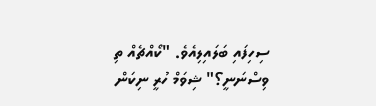ސިހިފައި ބަލައިލިއެވެ. "ކޯއްޗެއް ތި ވިސްނަނީ؟" ޝިވަމް ހުރީ ނިކަން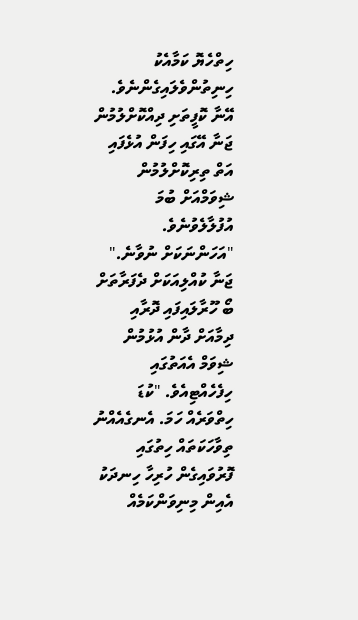ހިތްހެޔޮ ކަމާއެކު ހިނިތުންވެލައިގެންނެވެ. އޭނާ ކޮފީތަށި ދިއްކޮށްލުމުން ޖަނާ އޭގައި ހިފަން އުޅެފައި އަތް ތިރިކޮށްލުމުން ޝިވަމްއަށް ބުމަ އުފުލާލެވުނެވެ.
"އަހަންނަކަށް ނުވާނެ." ޖަނާ ކުއްލިއަކަށް ދެފަރާތަށް ބޯ ހޫރާލައިފައި ދޮރާއި ދިމާއަށް ދާން އުޅުމުން ޝިވަމް އެއަތުގައި ހިފެހެއްޓިއެވެ. "ކުޑަ ހިތްވަރެއް ހަމަ. އެނގެއެއްނު ތިވާހަކަތައް ހިތުގައި ފޮރުވައިގެން ހުރިހާ ހިނދަކު އެއިން މިނިވަންކަމެއް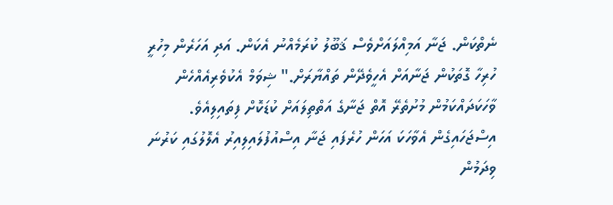ނެތްކަން. ޖަނާ އަމިއްލައަށްވެސް ޤަބޫލު ކުރަމެއްނު އެކަން. އަދި އަހަރެން މިހުރީ ހުރިހާ ގޮތަކުން ޖަނާއަށް އެހީވެދޭން ތައްޔާރަށް." ޝިވަމް އެކުވެރިއެއްހެން ވާހަކަދައްކަމުން މުށުތެރޭ އޮތް ޖަނާގެ އަތްތިލައަށް ކުޑަކޮށް ފިތައިލިއެވެ. އިސްޖަހައިގެން އެވާހަކަ އަހަން ހުރެފައި ޖަނާ އިސްއުފުލައިލިއިރު އެލޮލުގައި ކަރުނަ ވިދަމުން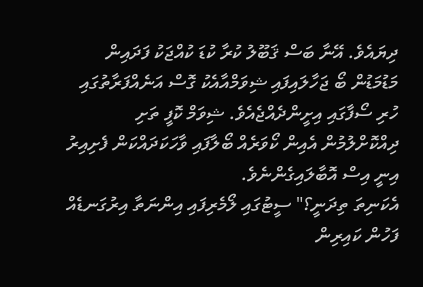ދިޔައެވެ. އޭނާ ބަސް ޤަބޫލު ކުރާ ކުޑަ ކުއްޖަކު ފަދައިން މަޑުމަޑުން ބޯ ޖަހާލައިފައި ޝިވަމްއާއެކު ގޮސް އަނެއްފަރާތުގައި ހުރި ސޯފާގައި އިށީންދެއްޖެއެވެ. ޝިވަމް ކޮފީ ތަށި ދިއްކޮށްލުމުން އެއިން ކޯވަރެއް ބޯލާފައި ވާހަކަދައްކަން ފެށިއިރު އިނީ އިސް އޮބާލައިގެންނެވެ.
އެކަނިތަ ތިދަނީ؟" ސީޓުގައި ލޯމެރިފައި އިންނަތާ އިރުގަނޑެއް ފަހުން ކައިރިން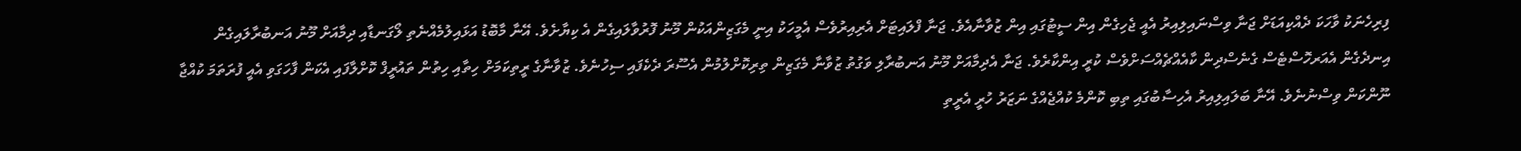ފިރިހެނަކު ވާހަކަ ދެއްކިއަޑަށް ޖަނާ ވިސްނައިލިއިރު އެއީ ޖެހިގެން އިން ސީޓުގައި އިން ޒުވާނާއެވެ. ޖަނާ ފްލައިޓަށް އެރިއިރުވެސް އެމީހަކު އިނީ މެގަޒިންއަކުން މޫނު ފޮރުވާލައިގެން އެ ކިޔާށެވެ. އޭނާ މާބޮޑު އަޅައިލުމެއްނެތި ލޯގަނޑާއި ދިމާއަށް މޫނު އަނބުރާލައިގެން އިނދެގެން އެއަރހޮސްޓެސް ގެނެސްދިން ކާއެއްޗެއްސަށްވެސް ކުރީ އިންކާރެވެ. ޖަނާ އެދިމާއަށް މޫނު އަނބުރާލި ވަގުތު ޒުވާނާ މެގަޒިން ތިރިކޮށްލުމުން އެސޫރަ ދެކެފައި ސިހުނެވެ. ޒުވާނާގެ ރީތިކަމަށް ހިތާއި ހިތުން ތައުރީފް ކޮށްލާފައި އެކަން ފާހަގަވި އެއީ ފުރަތަމަ ކުއްޖާ ނޫންކަން ވިސްނުނެވެ. އޭނާ ބަލައިލިއިރު އެހިސާބުގައި ތިބި ކޮންމެ ކުއްޖެއްގެ ނަޒަރު ހުރީ އެރީތި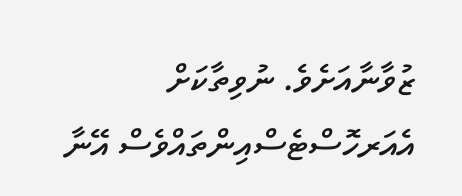ޒުވާނާއަށެވެ. ނުވިތާކަށް އެއަރހޮސްޓެސްއިންތައްވެސް އޭނާ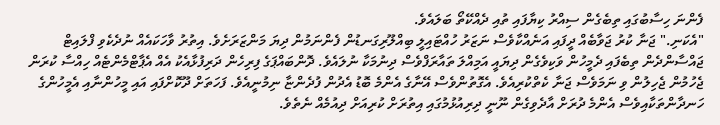ފެންނަ ހިސާބުގައި ތިބެގެން ސިއްރު ކިޔާފައި ތުއި ދެއްކޭތޯ ބަލައެވެ.
"އެކަނި." ޖަނާ ކުރު ޖަވާބެއް ދީފައި އަނެއްކާވެސް ނަޒަރު ހުއްޓައިލީ ބިއްލޫރިގަނޑުން ފެންނަމުން ދިޔަ މަންޒަރަށެވެ. އިތުރު ވާހަކައެއް ނުދެކެވި ފްލައިޓް ޖައްސާންދެން ތިބެފައި ދެމީހުން ވަކިވެގެން ދިޔައީ އަމިއްލަ ތައާރަފްވެސް ދިނުމަކާ ނުލައެވެ. ދޮންބައްޕަގެ ފިރިހެން ދަރިފުޅާއެކު އެއް އެޕާޓްމެންޓެއް ހިއްސާ ކުރަން ޖެހުމުން ޖެހިލުން ވި ނަމަވެސް ޖަނާ ކެތްކުރިއެވެ. އެގޮތުންވެސް އޭނާގެ އެންމެ ބޮޑު އެދުން ފުދެންޏާ ނިމުނީއެވެ. ފަހަތަށް ދޫކޮށްފައި އައި މީހުންނާއި އެމީހުންގެ ހަނދާންތަކާއިވެސް އެންމެ ދުރަށް އާދެވިގެން ނޫނީ ދިރިއުޅުމުގައި އިތުރަށް ކުރިއަށް ދިއުމެއް ނެތެވެ.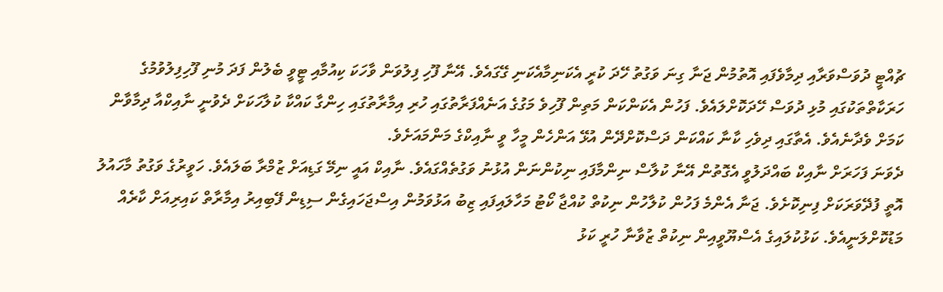ޗުއްޓީ ދުވަސްވަރާއި ދިމާވެފައި އޮތުމުން ޖަނާ ގިނަ ވަގުތު ހޭދަ ކުރީ އެކަނިމާއެކަނި ގޭގައެވެ. އޭނާ ފޫހި ފިލުވަން ވާހަކަ ކިއުމާއި ޓީވީ ބެލުން ފަދަ މުނި ފޫހިފިލުވުމުގެ ހަރަކާތްތަކުގައި މުޅި ދުވަސް ހޭދަކޮށްލައެވެ. ފަހުން އެކަންކަން މަތިން ފޫހިވެ މަގުގެ އަނެއްފަރާތުގައި ހުރި އިމާރާތުގައި ހިންގާ ކައްކާ ކުލާހަކަށް ދެވުނީ ނާއިކްއާ ދިމާވާން ކަމަށް ވެދާނެއެވެ. އެތާގައި ދިވެހި ކާނާ ކައްކަން ދަސްކޮށްދޭން އުޅޭ އަންހެން މީހާ ވީ ނާއިކްގެ މަންމައަށެވެ.
ދެވަނަ ފަހަރަށް ނާއިކް ބައްދަލުވީ އެގޮތުން އޭނާ ކުލާސް ނިންމާފައި ނިކުންނަން އުޅުނު ވަގުތެއްގައެވެ. ނާއިކް އައީ ނިމޭ ގަޑިއަށް ޒުމްރާ ބަލައެވެ. ހަވީރުގެ ވަގުތު މާހައުލު އޮތީ ފުދޭވަރަކަށް ފިނިކޮށެވެ. ޖަނާ އެންމެ ފަހުން ކުލާހުން ނިކުތް ކުއްޖާ ކޯޓު މަހާލައިފައި ޒިބު އަޅުވަމުން އިސްޖަހައިގެން ސިޑިން ފޭބިއިރު އިމާރާތް ކައިރިއަށް ކާރެއް މަޑުކޮށްލަނީއެވެ. ކަޅުކުލައިގެ އެސްޔޫވީއިން ނިކުތް ޒުވާނާ ހުރީ ކަޅު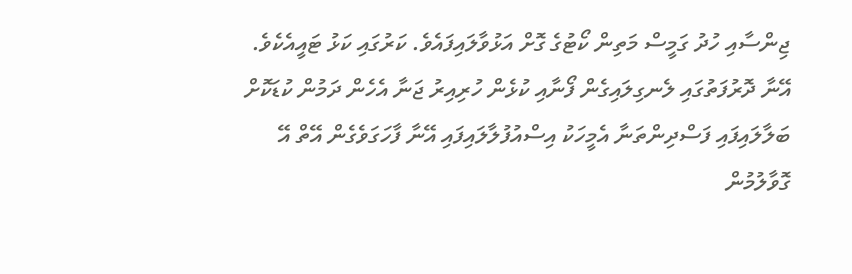ޖިންސާއި ހުދު ގަމީސް މަތިން ކޯޓުގެ ގޮށް އަޅުވާލައިފައެވެ. ކަރުގައި ކަޅު ޓައީއެކެވެ. އޭނާ ދޮރުފަތުގައި ލެނގިލައިގެން ފޯނާއި ކުޅެން ހުރިއިރު ޖަނާ އެހެން ދަމުން ކުޑަކޮށް ބަލާލައިފައި ފަސްދިންތަނާ އެމީހަކު އިސްއުފުލާލައިފައި އޭނާ ފާހަގަވެގެން އޭތް އޭ ގޮވާލުމުން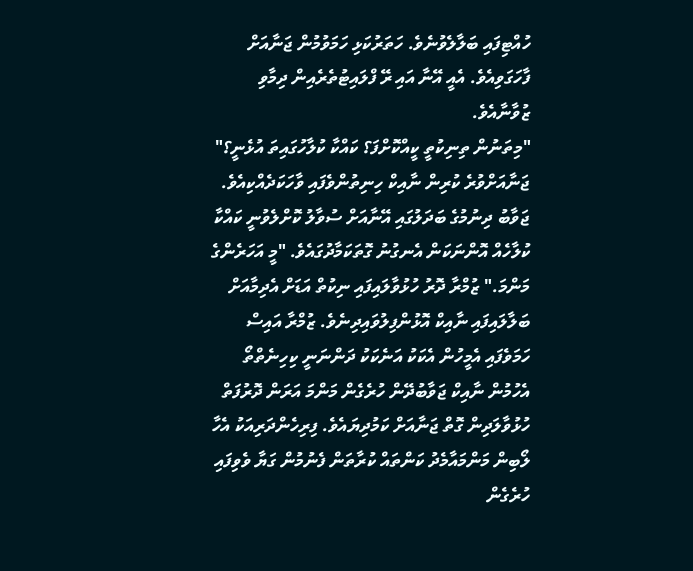ހުއްޓިފައި ބަލާލެވުނެވެ. ހަތަރުކަޅި ހަމަވުމުން ޖަނާއަށް ފާހަގަވިއެވެ. އެއީ އޭނާ އައި ރޭ ފްލައިޓުތެރެއިން ދިމާވި ޒުވާނާއެވެ.
"މިތަނުން ތިނިކުތީ ކީއްކޮށްފަ؟ ކައްކާ ކުލާހުގައިތަ އުޅެނީ؟" ޖަނާއަށްވުރެ ކުރިން ނާއިކް ހިނިތުންވެފައި ވާހަކަދެއްކިއެވެ. ޖަވާބު ދިނުމުގެ ބަދަލުގައި އޭނާއަށް ސުވާލު ކޮށްލެވުނީ ކައްކާ ކުލާހެއް އޮންނަކަން އެނގުނު ގޮތަކަމާދުގައެވެ. "މީ އަހަރެންގެ މަންމަ." ޒުމްރާ ދޮރު ހުޅުވާލައިފައި ނިކުތް އަޑަށް އެދިމާއަށް ބަލާލައިފައި ނާއިކް އޮޅުންފިލުވައިދިނެވެ. ޒުމްރާ އައިސް ހަމަވެފައި އެމީހުން އެކަކު އަނެކަކު ދަންނަނީ ކިހިނެތްތޯ އެހުމުން ނާއިކް ޖަވާބުދޭން ހުރެގެން މަންމަ އަރަން ދޮރުފަތް ހުޅުވާލަދިން ގޮތް ޖަނާއަށް ކަމުދިޔައެވެ. ފިރިހެންދަރިއަކު އެހާ ލޯބިން މަންމައާމެދު ކަންތައް ކުރާތަން ފެނުމުން ގަޔާ ވެވިފައި ހުރެގެން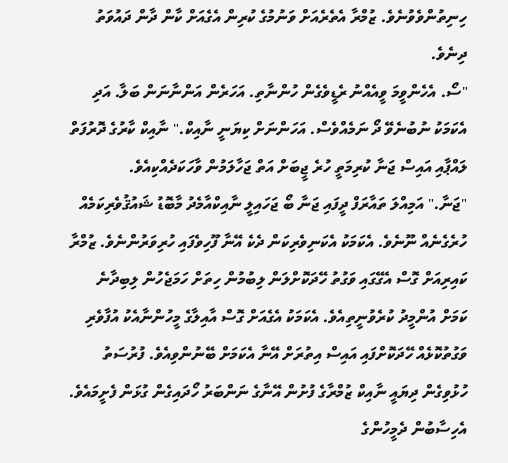ހިނިތުންވެވުނެވެ. ޒުމްރާ އެތެރެއަށް ވަނުމުގެ ކުރިން އެގެއަށް ކާން ދާން ދައުވަތު ދިނެވެ.
"ސޯ. އެހެންވީމަ ވީއެއްނު ރެޑީވެގެން ހުންނާތި. އަހަރެން އަންނާނަން ބަލާ. އަދި އެކަމަކު ނުބުނެވޭ ދޯ ނަމެއްވެސް. އަހަންނަށް ކިޔަނީ ނާއިކް." ނާއިކް ކާރުގެ ދޮރުފަތް ލައްޕާއި އައިސް ޖަނާ ކުރިމަތީ ހުރެ ޖީބަށް އަތް ޖަހާލަމުން ވާހަކަދެއްކިއެވެ.
"ޖަނާ." އަމިއްލަ ތައާރަފް ދީފައި ޖަނާ ބޯ ޖަހައިލީ ނާއިކްއާމެދު މާބޮޑު ޝައުޤުވެރިކަމެއް ހުރެގެނެއް ނޫނެވެ. އެކަމަކު އެކަނިވެރިކަން ދެކެ އޭނާ ފޫހިވެފައި ހުރިވަރުންނެވެ. ޒުމްރާ ކައިރިއަށް ގޮސް އެގޭގައި ވަގުތު ހޭދަކޮށްލަން ލިބުމުން ހިތަށް ހަމަޖެހުން ލިބިދާނެ ކަމަށް އުންމީދު ކުރެވުނީތިއެވެ. އެކަމަކު އެގެއަށް ގޮސް އާއިލާގެ މީހުންނާއެކު އުފާވެރި ވަގުތުކޮޅެއް ހޭދަކޮށްފައި އައިސް އިތުރަށް އޭނާ އެކަމަށް ބޭނުންވިއެވެ. ފުރުސަތު ހުޅުވިގެން ދިޔައީ ނާއިކް ޒުމްރާގެ ފުށުން އޭނާގެ ނަންބަރު ހޯދައިގެން ގުޅަން ފެށީމައެވެ.
އެހިސާބުން ދެމީހުންގެ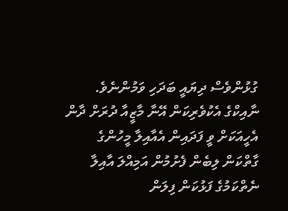ގުޅުންވެސް ދިޔައީ ބަދަހި ވަމުންނެވެ. ނާއިކްގެ އެކުވެރިކަން އޭނާ މާޒީއާ ދުރަށް ދާން އެހީއަކަށް ވީ ފަދައިން އެއާއިލާ މީހުންގެ ގާތްކަން ލިބެން ފެށުމުން އަމިއްލަ އާއިލާ ނެތްކަމުގެ ފަޅުކަން ފިލަން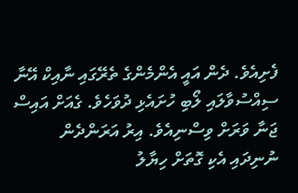ފެށިއެވެ. ދެން އައީ އެންމެންގެ ތެރޭގައި ނާއިކް އޭނާ ސިއްސުވާލައި ލޯބި ހުށައެޅި ދުވަހެވެ. ގެއަށް އައިސް ޖަނާ ވަރަށް ވިސްނިއެވެ. އިރު އަރަންދެން ނުނިދައި އެކި ގޮތަށް ހިޔާލު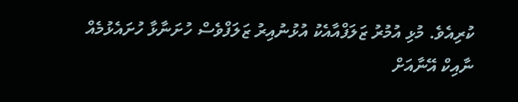ކުރިއެވެ. މުޅި އުމުރު ޒަލަފްއާއެކު އުޅުނުއިރު ޒަލަފްވެސް ހުށަނާޅާ ހުށައެޅުމެއް ނާއިކް އޭނާއަށް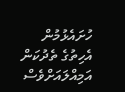ހުށައެޅުމުން އެހިތުގެ ތެދުކަން އަމިއްލައަށްވެސް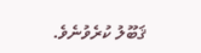ޤަބޫލު ކުރެވުނެވެ.